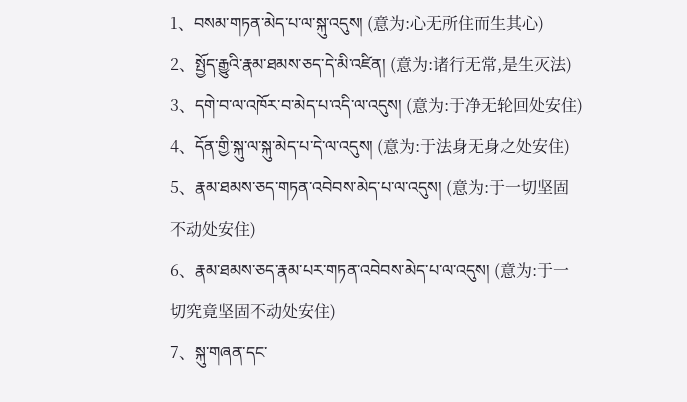1、བསམ་གཏན་མེད་པ་ལ་སྐུ་འདུས། (意为:心无所住而生其心)
2、སྤྱོད་རྒྱུའི་རྣམ་ཐམས་ཅད་དེ་མི་འཛིན། (意为:诸行无常,是生灭法)
3、དགེ་བ་ལ་འཁོར་བ་མེད་པ་འདི་ལ་འདུས། (意为:于净无轮回处安住)
4、དོན་གྱི་སྐུ་ལ་སྐུ་མེད་པ་དེ་ལ་འདུས། (意为:于法身无身之处安住)
5、རྣམ་ཐམས་ཅད་གཏན་འབེབས་མེད་པ་ལ་འདུས། (意为:于一切坚固不动处安住)
6、རྣམ་ཐམས་ཅད་རྣམ་པར་གཏན་འབེབས་མེད་པ་ལ་འདུས། (意为:于一切究竟坚固不动处安住)
7、སྐུ་གཞན་དང་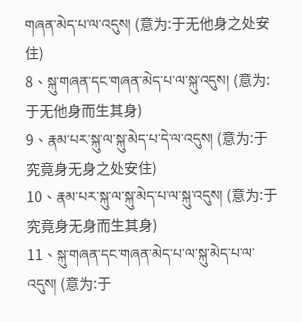གཞན་མེད་པ་ལ་འདུས། (意为:于无他身之处安住)
8、སྐུ་གཞན་དང་གཞན་མེད་པ་ལ་སྐུ་འདུས། (意为:于无他身而生其身)
9、རྣམ་པར་སྐུ་ལ་སྐུ་མེད་པ་དེ་ལ་འདུས། (意为:于究竟身无身之处安住)
10、རྣམ་པར་སྐུ་ལ་སྐུ་མེད་པ་ལ་སྐུ་འདུས། (意为:于究竟身无身而生其身)
11、སྐུ་གཞན་དང་གཞན་མེད་པ་ལ་སྐུ་མེད་པ་ལ་འདུས། (意为:于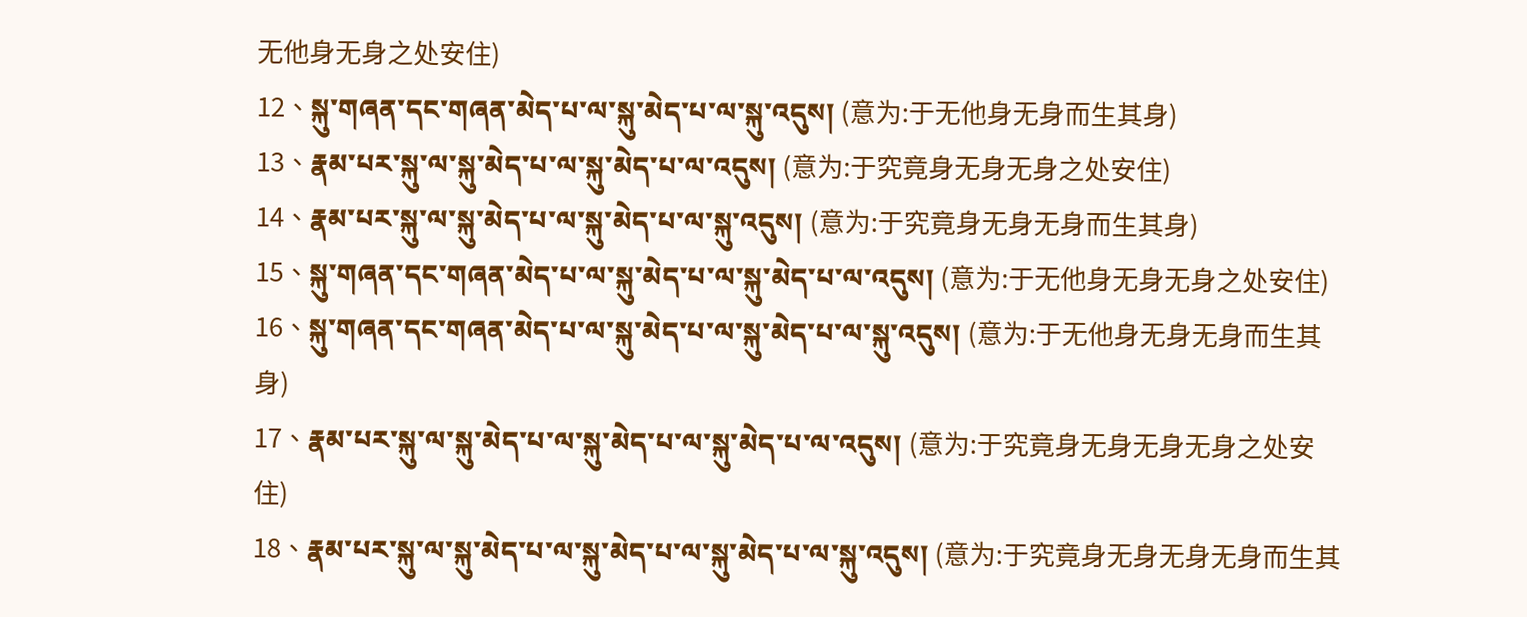无他身无身之处安住)
12、སྐུ་གཞན་དང་གཞན་མེད་པ་ལ་སྐུ་མེད་པ་ལ་སྐུ་འདུས། (意为:于无他身无身而生其身)
13、རྣམ་པར་སྐུ་ལ་སྐུ་མེད་པ་ལ་སྐུ་མེད་པ་ལ་འདུས། (意为:于究竟身无身无身之处安住)
14、རྣམ་པར་སྐུ་ལ་སྐུ་མེད་པ་ལ་སྐུ་མེད་པ་ལ་སྐུ་འདུས། (意为:于究竟身无身无身而生其身)
15、སྐུ་གཞན་དང་གཞན་མེད་པ་ལ་སྐུ་མེད་པ་ལ་སྐུ་མེད་པ་ལ་འདུས། (意为:于无他身无身无身之处安住)
16、སྐུ་གཞན་དང་གཞན་མེད་པ་ལ་སྐུ་མེད་པ་ལ་སྐུ་མེད་པ་ལ་སྐུ་འདུས། (意为:于无他身无身无身而生其身)
17、རྣམ་པར་སྐུ་ལ་སྐུ་མེད་པ་ལ་སྐུ་མེད་པ་ལ་སྐུ་མེད་པ་ལ་འདུས། (意为:于究竟身无身无身无身之处安住)
18、རྣམ་པར་སྐུ་ལ་སྐུ་མེད་པ་ལ་སྐུ་མེད་པ་ལ་སྐུ་མེད་པ་ལ་སྐུ་འདུས། (意为:于究竟身无身无身无身而生其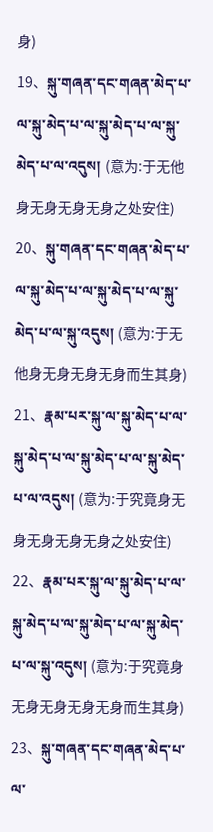身)
19、སྐུ་གཞན་དང་གཞན་མེད་པ་ལ་སྐུ་མེད་པ་ལ་སྐུ་མེད་པ་ལ་སྐུ་མེད་པ་ལ་འདུས། (意为:于无他身无身无身无身之处安住)
20、སྐུ་གཞན་དང་གཞན་མེད་པ་ལ་སྐུ་མེད་པ་ལ་སྐུ་མེད་པ་ལ་སྐུ་མེད་པ་ལ་སྐུ་འདུས། (意为:于无他身无身无身无身而生其身)
21、རྣམ་པར་སྐུ་ལ་སྐུ་མེད་པ་ལ་སྐུ་མེད་པ་ལ་སྐུ་མེད་པ་ལ་སྐུ་མེད་པ་ལ་འདུས། (意为:于究竟身无身无身无身无身之处安住)
22、རྣམ་པར་སྐུ་ལ་སྐུ་མེད་པ་ལ་སྐུ་མེད་པ་ལ་སྐུ་མེད་པ་ལ་སྐུ་མེད་པ་ལ་སྐུ་འདུས། (意为:于究竟身无身无身无身无身而生其身)
23、སྐུ་གཞན་དང་གཞན་མེད་པ་ལ་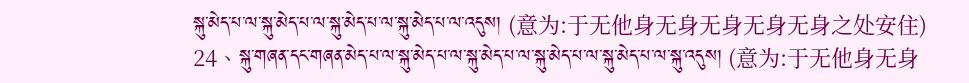སྐུ་མེད་པ་ལ་སྐུ་མེད་པ་ལ་སྐུ་མེད་པ་ལ་སྐུ་མེད་པ་ལ་འདུས། (意为:于无他身无身无身无身无身之处安住)
24、སྐུ་གཞན་དང་གཞན་མེད་པ་ལ་སྐུ་མེད་པ་ལ་སྐུ་མེད་པ་ལ་སྐུ་མེད་པ་ལ་སྐུ་མེད་པ་ལ་སྐུ་འདུས། (意为:于无他身无身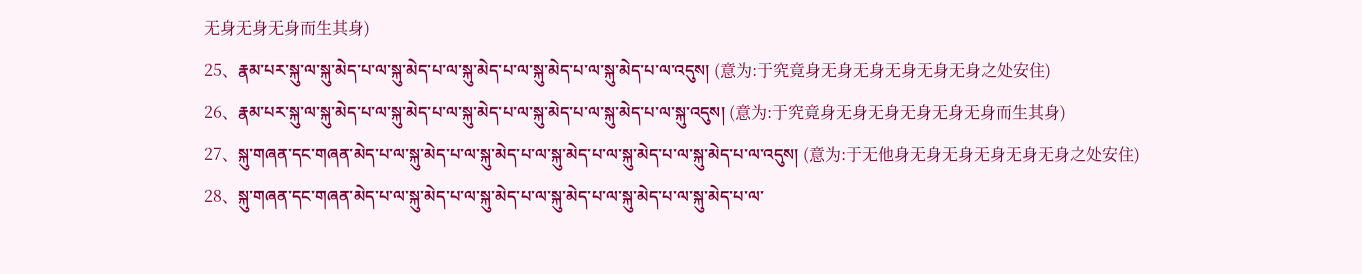无身无身无身而生其身)
25、རྣམ་པར་སྐུ་ལ་སྐུ་མེད་པ་ལ་སྐུ་མེད་པ་ལ་སྐུ་མེད་པ་ལ་སྐུ་མེད་པ་ལ་སྐུ་མེད་པ་ལ་འདུས། (意为:于究竟身无身无身无身无身无身之处安住)
26、རྣམ་པར་སྐུ་ལ་སྐུ་མེད་པ་ལ་སྐུ་མེད་པ་ལ་སྐུ་མེད་པ་ལ་སྐུ་མེད་པ་ལ་སྐུ་མེད་པ་ལ་སྐུ་འདུས། (意为:于究竟身无身无身无身无身无身而生其身)
27、སྐུ་གཞན་དང་གཞན་མེད་པ་ལ་སྐུ་མེད་པ་ལ་སྐུ་མེད་པ་ལ་སྐུ་མེད་པ་ལ་སྐུ་མེད་པ་ལ་སྐུ་མེད་པ་ལ་འདུས། (意为:于无他身无身无身无身无身无身之处安住)
28、སྐུ་གཞན་དང་གཞན་མེད་པ་ལ་སྐུ་མེད་པ་ལ་སྐུ་མེད་པ་ལ་སྐུ་མེད་པ་ལ་སྐུ་མེད་པ་ལ་སྐུ་མེད་པ་ལ་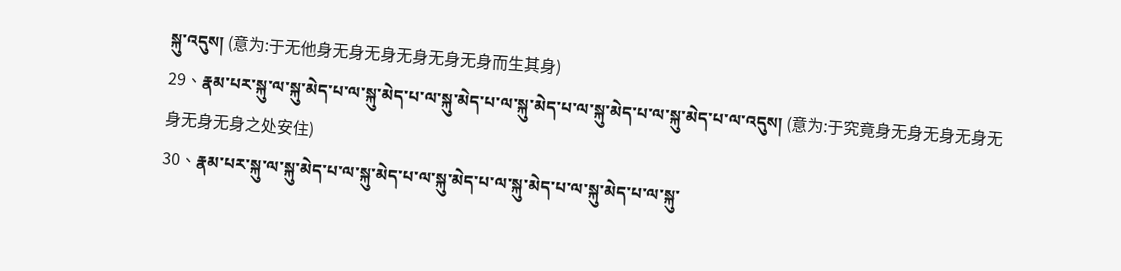སྐུ་འདུས། (意为:于无他身无身无身无身无身无身而生其身)
29、རྣམ་པར་སྐུ་ལ་སྐུ་མེད་པ་ལ་སྐུ་མེད་པ་ལ་སྐུ་མེད་པ་ལ་སྐུ་མེད་པ་ལ་སྐུ་མེད་པ་ལ་སྐུ་མེད་པ་ལ་འདུས། (意为:于究竟身无身无身无身无身无身无身之处安住)
30、རྣམ་པར་སྐུ་ལ་སྐུ་མེད་པ་ལ་སྐུ་མེད་པ་ལ་སྐུ་མེད་པ་ལ་སྐུ་མེད་པ་ལ་སྐུ་མེད་པ་ལ་སྐུ་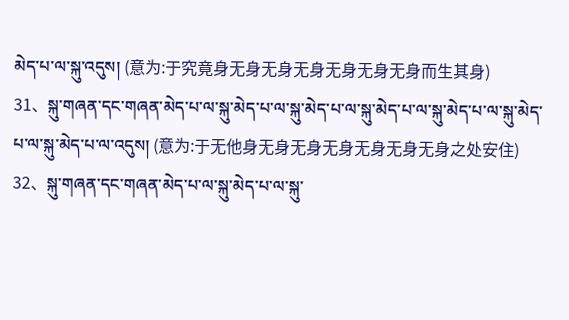མེད་པ་ལ་སྐུ་འདུས། (意为:于究竟身无身无身无身无身无身无身而生其身)
31、སྐུ་གཞན་དང་གཞན་མེད་པ་ལ་སྐུ་མེད་པ་ལ་སྐུ་མེད་པ་ལ་སྐུ་མེད་པ་ལ་སྐུ་མེད་པ་ལ་སྐུ་མེད་པ་ལ་སྐུ་མེད་པ་ལ་འདུས། (意为:于无他身无身无身无身无身无身无身之处安住)
32、སྐུ་གཞན་དང་གཞན་མེད་པ་ལ་སྐུ་མེད་པ་ལ་སྐུ་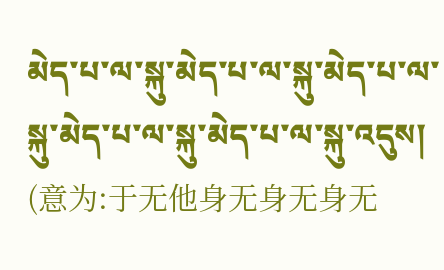མེད་པ་ལ་སྐུ་མེད་པ་ལ་སྐུ་མེད་པ་ལ་སྐུ་མེད་པ་ལ་སྐུ་མེད་པ་ལ་སྐུ་འདུས། (意为:于无他身无身无身无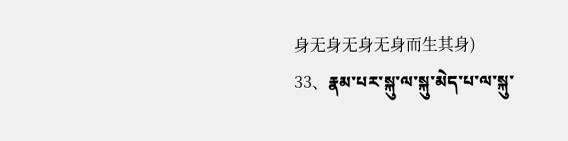身无身无身无身而生其身)
33、རྣམ་པར་སྐུ་ལ་སྐུ་མེད་པ་ལ་སྐུ་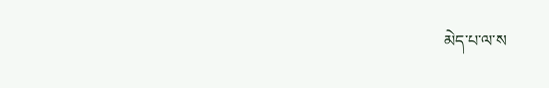མེད་པ་ལ་ས